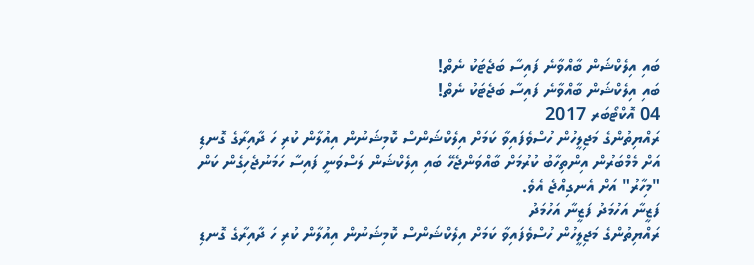ބައި އިލެކްޝަން ބާއްވާނެ ފައިސާ ބަޖެޓަކު ނެތް!
ބައި އިލެކްޝަން ބާއްވާނެ ފައިސާ ބަޖެޓަކު ނެތް!
04 އޮކްޓޯބަރ 2017
ރައްޔިތުންގެ މަޖިލީހުން ހުސްވެފައިވާ ކަމަށް އިލެކްޝަންސް ކޮމިޝަނުން އިއުލާން ކުރި ހަ ދާއިރާގެ ގޮނޑި އަށް މެމްބަރުން އިންތިހާބު ކުރުމަށް ބާއްވަންޖެހޭ ބައި އިލެކްޝަން ލަސްވަނީ ފައިސާ ހަމަނުޖެހިގެން ކަން "މިހާރު" އަށް އެނގިއްޖެ އެވެ.
ފަޒީނާ އަހުމަދު ފަޒީނާ އަހުމަދު
ރައްޔިތުންގެ މަޖިލީހުން ހުސްވެފައިވާ ކަމަށް އިލެކްޝަންސް ކޮމިޝަނުން އިއުލާން ކުރި ހަ ދާއިރާގެ ގޮނޑި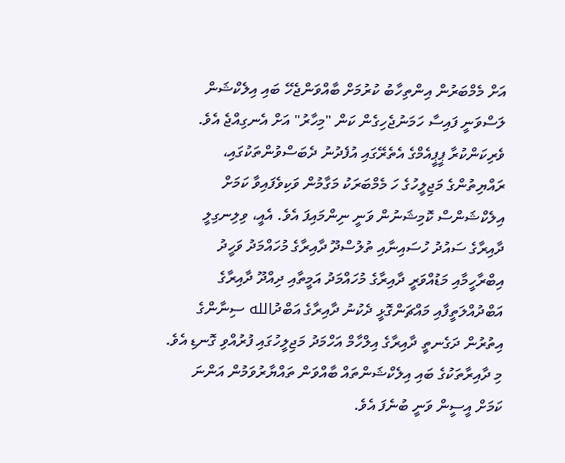އަށް މެމްބަރުން އިންތިހާބު ކުރުމަށް ބާއްވަންޖެހޭ ބައި އިލެކްޝަން ލަސްވަނީ ފައިސާ ހަމަނުޖެހިގެން ކަން "މިހާރު" އަށް އެނގިއްޖެ އެވެ.
ވެރިކަންކުރާ ޕީޕީއެމްގެ އެތެރޭގައި އުފެދުނު ދެބަސްވުންތަކުގައި، ރައްޔިތުންގެ މަޖިލީހުގެ ހަ މެމްބަރަކު މަގާމުން ވަކިވެފައިވާ ކަމަށް އިލެކްޝަންސް ކޮމިޝަނުން ވަނީ ނިންމައިފަ އެވެ. އެއީ، ވިލިނގިލީ ދާއިރާގެ ސައުދު ހުސައިނާއި ތުލުސްދޫ ދާއިރާގެ މުހައްމަދު ވަހީދު އިބްރާހީމާއި މަޑުއްވަރީ ދާއިރާގެ މުހައްމަދު އަމީތާއި ދިއްދޫ ދާއިރާގެ އަބްދުއްލަތީފާއި މައްޗަންގޮޅީ ދެކުނު ދާއިރާގެ އަބްދުالله ސިނާންގެ އިތުރުން ދަގެނތީ ދާއިރާގެ އިލްހާމް އަހްމަދު މަޖިލީހުގައި ފުރުއްވި ގޮނޑި އެވެ.
މި ދާއިރާތަކުގެ ބައި އިލެކްޝަންތައް ބާއްވަން ތައްޔާރުވަމުން އަންނަ ކަމަށް އީސީން ވަނީ ބުނެފަ އެވެ.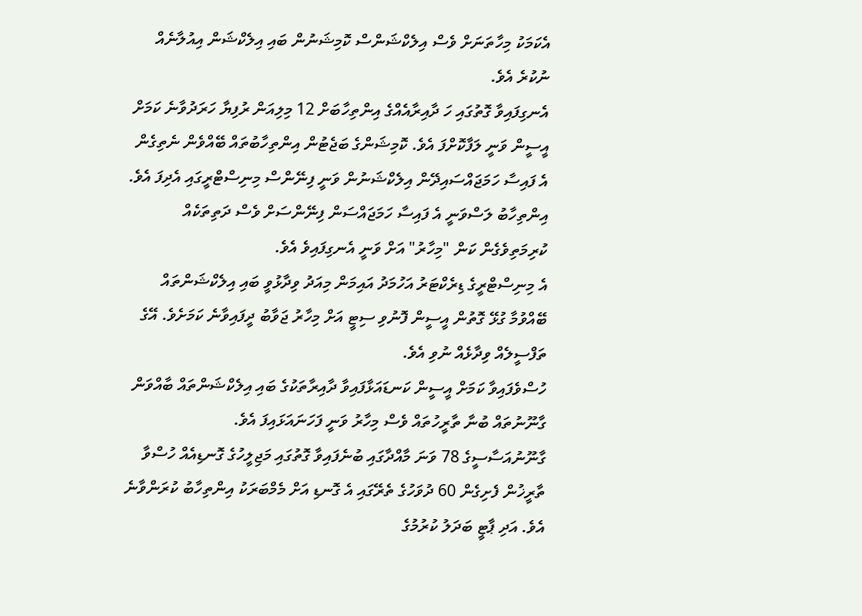އެކަމަކު މިހާތަނަށް ވެސް އިލެކްޝަންސް ކޮމިޝަނުން ބައި އިލެކްޝަން އިއުލާނެއް ނުކުރެ އެވެ.
އެނގިފައިވާ ގޮތުގައި ހަ ދާއިރާއެއްގެ އިންތިހާބަށް 12 މިލިއަން ރުފިޔާ ހަރަދުވާނެ ކަމަށް އީސީން ވަނީ ލަފާކޮށްފަ އެވެ. ކޮމިޝަންގެ ބަޖެޓުން އިންތިހާބުތައް ބޭއްވެން ނެތިގެން އެ ފައިސާ ހަމަޖައްސައިދޭން އިލެކްޝަނުން ވަނީ ފިނޭންސް މިނިސްޓްރީގައި އެދިފަ އެވެ. އިންތިހާބު ލަސްވަނީ އެ ފައިސާ ހަމަޖައްސަން ފިނޭންސަށް ވެސް ދަތިތަކެއް ކުރިމަތިވެގެން ކަން "މިހާރު" އަށް ވަނީ އެނގިފައިވެ އެވެ.
އެ މިނިސްޓްރީގެ ޑިރެކްޓަރު އަހުމަދު އައިމަން މިއަދު ވިދާޅުވީ ބައި އިލެކްޝަންތައް ބޭއްވުމާ ގުޅޭ ގޮތުން އީސީން ފޮނުވި ސިޓީ އަށް މިހާރު ޖަވާބު ދީފައިވާނެ ކަމަށެވެ. އޭގެ ތަފްސީލެއް ވިދާޅެއް ނުވި އެވެ.
ހުސްވެފައިވާ ކަމަށް އީސީން ކަނޑައަޅާފައިވާ ދާއިރާތަކުގެ ބައި އިލެކްޝަންތައް ބާއްވަން ގާނޫނުތައް ބުނާ ތާރީހުތައް ވެސް މިހާރު ވަނީ ފަހަނައަޅައިފަ އެވެ.
ގާނޫނުއަސާސީގެ 78 ވަނަ މާއްދާގައި ބުނެފައިވާ ގޮތުގައި މަޖިލީހުގެ ގޮނޑިއެއް ހުސްވާ ތާރީޚުން ފެށިގެން 60 ދުވަހުގެ ތެރޭގައި އެ ގޮނޑި އަށް މެމްބަރަކު އިންތިހާބު ކުރަންވާނެ އެވެ. އަދި ޕާޓީ ބަދަލު ކުރުމުގެ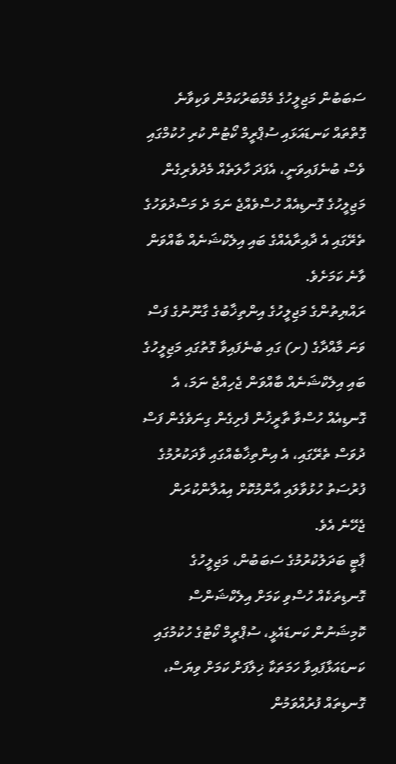ސަބަބުން މަޖިލީހުގެ މެމްބަރުކަމުން ވަކިވާނެ ގޮތްތައް ކަނޑައަޅައި ސުޕްރީމް ކޯޓުން ކުރި ހުކުމްގައި ވެސް ބުނެފައިވަނީ، އެފަދަ ހާލަތެއް މެދުވެރިގެން މަޖިލީހުގެ ގޮނޑިއެއް ހުސްވެއްޖެ ނަމަ ދެ މަސްދުވަހުގެ ތެރޭގައި އެ ދާއިރާއެއްގެ ބައި އިލެކްޝަނެއް ބާއްވަން ވާނެ ކަމަށެވެ.
ރައްޔިތުންގެ މަޖިލީހުގެ އިންތިޚާބުގެ ގާނޫނުގެ ފަސް ވަނަ މާއްދާގެ (ށ) ގައި ބުނެފައިވާ ގޮތުގައި މަޖިލީހުގެ ބައި އިލެކްޝަނެއް ބާއްވަން ޖެހިއްޖެ ނަމަ، އެ ގޮނޑިއެއް ހުސްވާ ތާރީޚުން ފެށިގެން ގިނަވެގެން ފަސް ދުވަސް ތެރޭގައި، އެ އިންތިޚާބެއްގައި ވާދަކުރުމުގެ ފުރުސަތު ހުޅުވާލައި އާންމުކޮށް އިއުލާންކުރަން ޖެހޭނެ އެވެ.
ޕާޓީ ބަދަލުކުރުމުގެ ސަބަބުން، މަޖިލީހުގެ ގޮނޑިތަކެއް ހުސްވި ކަމަށް އިލެކްޝަންސް ކޮމިޝަނުން ކަނޑައެޅީ، ސުޕްރީމް ކޯޓުގެ ހުކުމުގައި ކަނޑައަޅާފައިވާ ހަމަތަކާ ޚިލާފަށް ކަމަށް ވިޔަސް، ގޮނޑިތައް ފުރުއްވަމުން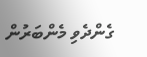ގެންދެވި މެންބަރުން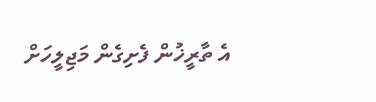އެ ތާރީޚުން ފެށިގެން މަޖިލީހަށް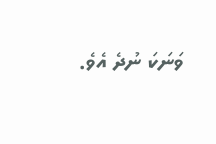ވަނަކަ ނުދެ އެވެ.